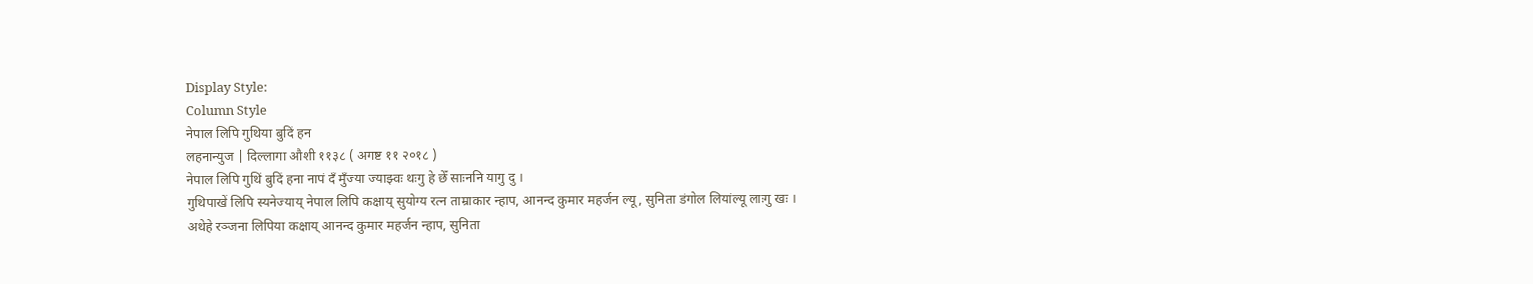Display Style:
Column Style
नेपाल लिपि गुथिया बुदिं हन
लहनान्युज | दिल्लागा औशी ११३८ ( अगष्ट ११ २०१८ )
नेपाल लिपि गुथिं बुदिं हना नापं दँ मुँज्या ज्याझ्वः थःगु हे छेँ साःननि यागु दु ।
गुथिपाखें लिपि स्यनेज्याय् नेपाल लिपि कक्षाय् सुयोग्य रत्न ताम्राकार न्हाप, आनन्द कुमार महर्जन ल्यू, सुनिता डंगोल लियांल्यू लाःगु खः ।
अथेहे रञ्जना लिपिया कक्षाय् आनन्द कुमार महर्जन न्हाप, सुनिता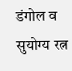डंगोल व सुयोग्य रत्न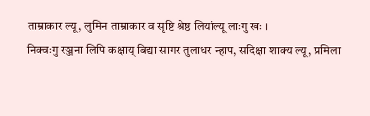ताम्राकार ल्यू, लुमिन ताम्राकार व सृष्टि श्रेष्ठ लियांल्यू लाःगु खः ।
निक्वःगु रञ्जना लिपि कक्षाय् बिद्या सागर तुलाधर न्हाप, सदिक्षा शाक्य ल्यू, प्रमिला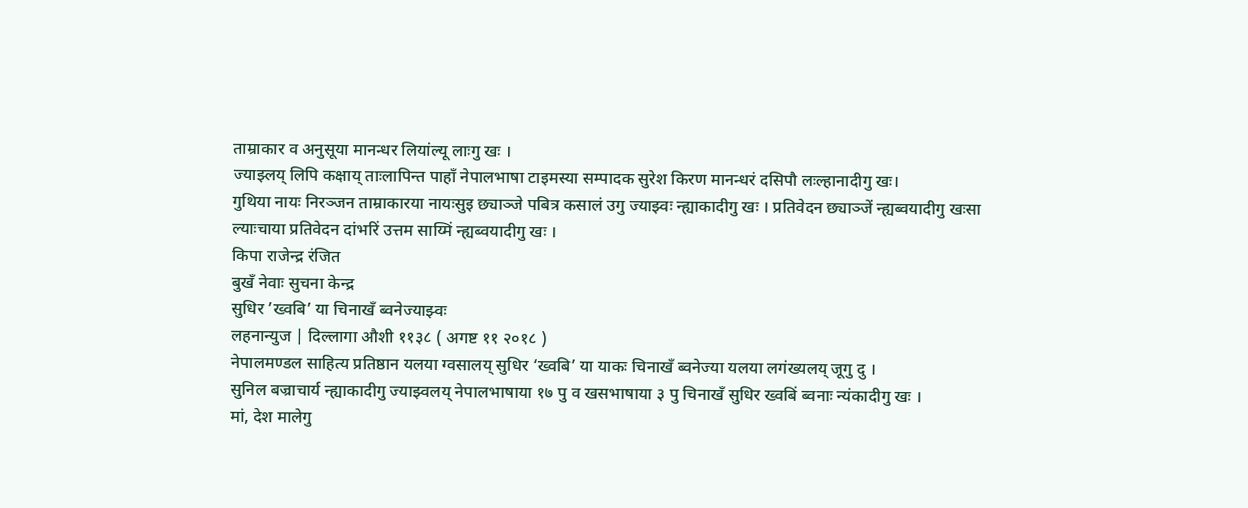ताम्राकार व अनुसूया मानन्धर लियांल्यू लाःगु खः ।
ज्याझ्लय् लिपि कक्षाय् ताःलापिन्त पाहाँ नेपालभाषा टाइमस्या सम्पादक सुरेश किरण मानन्धरं दसिपौ लःल्हानादीगु खः।
गुथिया नायः निरञ्जन ताम्राकारया नायःसुइ छ्याञ्जे पबित्र कसालं उगु ज्याझ्वः न्ह्याकादीगु खः । प्रतिवेदन छ्याञ्जें न्ह्यब्वयादीगु खःसा ल्याःचाया प्रतिवेदन दांभरिं उत्तम साय्मिं न्ह्यब्वयादीगु खः ।
किपा राजेन्द्र रंजित
बुखँ नेवाः सुचना केन्द्र
सुधिर ’ख्वबि’ या चिनाखँ ब्वनेज्याझ्वः
लहनान्युज | दिल्लागा औशी ११३८ ( अगष्ट ११ २०१८ )
नेपालमण्डल साहित्य प्रतिष्ठान यलया ग्वसालय् सुधिर ‘ख्वबि’ या याकः चिनाखँ ब्वनेज्या यलया लगंख्यलय् जूगु दु ।
सुनिल बज्राचार्य न्ह्याकादीगु ज्याझ्वलय् नेपालभाषाया १७ पु व खसभाषाया ३ पु चिनाखँ सुधिर ख्वबिं ब्वनाः न्यंकादीगु खः ।
मां, देश मालेगु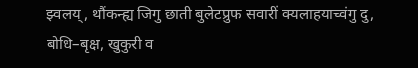झ्वलय्, थौंकन्ह्य जिगु छाती बुलेटप्रुफ सवारीं क्यलाहयाच्वंगु दु, बोधि–बृक्ष, खुकुरी व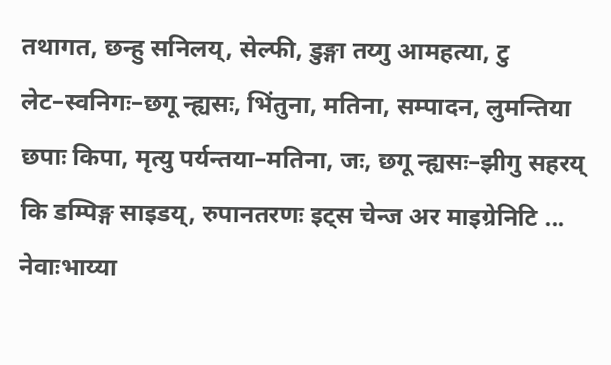तथागत, छन्हु सनिलय्, सेल्फी, डुङ्गा तय्गु आमहत्या, टु लेट–स्वनिगः–छगू न्ह्यसः, भिंतुना, मतिना, सम्पादन, लुमन्तिया छपाः किपा, मृत्यु पर्यन्तया–मतिना, जः, छगू न्ह्यसः–झीगु सहरय् कि डम्पिङ्ग साइडय्, रुपानतरणः इट्स चेन्ज अर माइग्रेनिटि ... नेवाःभाय्या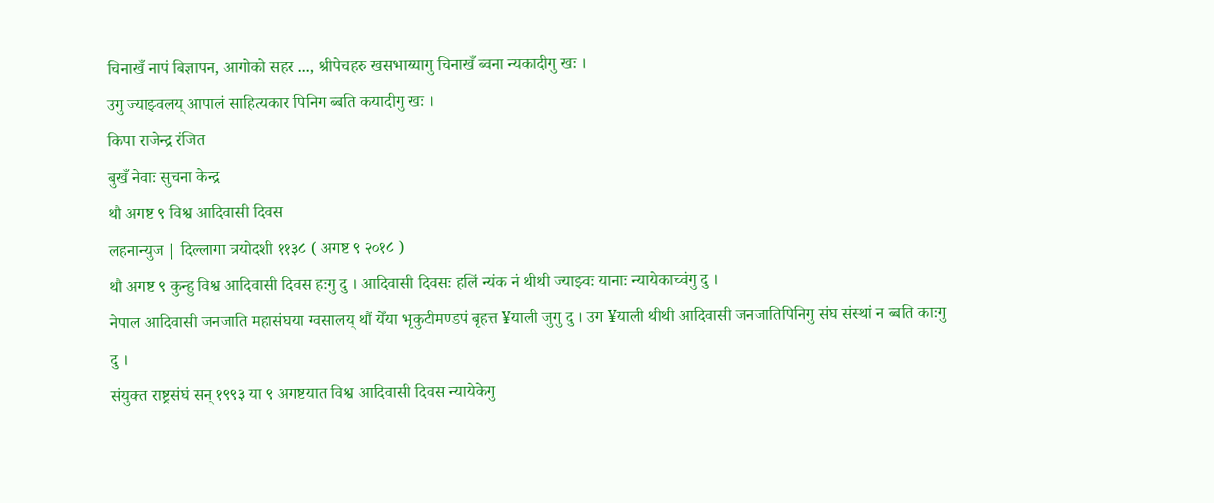चिनाखँ नापं बिज्ञापन, आगोको सहर ..., श्रीपेचहरु खसभाय्यागु चिनाखँ ब्वना न्यकादीगु खः ।
उगु ज्याझ्वलय् आपालं साहित्यकार पिनिग ब्बति कयादीगु खः ।
किपा राजेन्द्र रंजित
बुखँ नेवाः सुचना केन्द्र
थौ अगष्ट ९ विश्व आदिवासी दिवस
लहनान्युज | दिल्लागा त्रयोदशी ११३८ ( अगष्ट ९ २०१८ )
थौ अगष्ट ९ कुन्हु विश्व आदिवासी दिवस हःगु दु । आदिवासी दिवसः हलिं न्यंक नं थीथी ज्याझ्वः यानाः न्यायेकाच्वंगु दु ।
नेपाल आदिवासी जनजाति महासंघया ग्वसालय् थौं येँया भृकुटीमण्डपं बृहत्त ¥याली जुगु दु । उग ¥याली थीथी आदिवासी जनजातिपिनिगु संघ संस्थां न ब्बति काःगु दु ।
संयुक्त राष्ट्रसंघं सन् १९९३ या ९ अगष्टयात विश्व आदिवासी दिवस न्यायेकेगु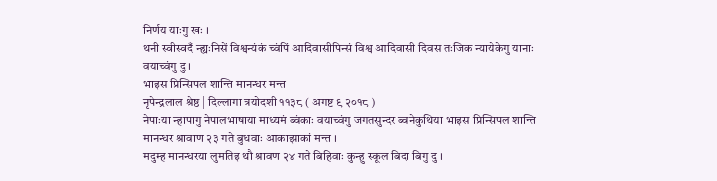निर्णय याःगु खः ।
थनी स्वीस्वदँ न्ह्यःनिसें विश्वन्यंकं च्वंपिं आदिवासीपिन्सं विश्व आदिवासी दिवस तःजिक न्यायेकेगु यानाः वयाच्वंगु दु ।
भाइस प्रिन्सिपल शान्ति मानन्धर मन्त
नृपेन्द्रलाल श्रेष्ठ | दिल्लागा त्रयोदशी ११३८ ( अगष्ट ९ २०१८ )
नेपाःया न्हापागु नेपालभाषाया माध्यमं ब्वंकाः वयाच्वंगु जगतसुन्दर ब्वनेकुथिया भाइस प्रिन्सिपल शान्ति मानन्धर श्रावाण २३ गते बुधवाः आकाझाकां मन्त ।
मदुम्ह मानन्धरया लुमतिइ थौ श्रावण २४ गते बिहिवाः कुन्हु स्कूल बिदा बिगु दु ।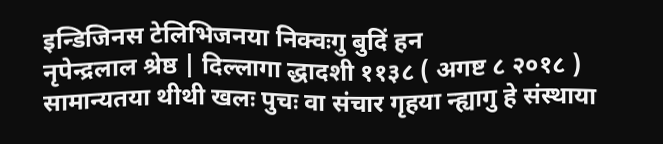इन्डिजिनस टेलिभिजनया निक्वःगु बुदिं हन
नृपेन्द्रलाल श्रेष्ठ | दिल्लागा द्धादशी ११३८ ( अगष्ट ८ २०१८ )
सामान्यतया थीथी खलः पुचः वा संचार गृहया न्ह्यागु हे संस्थाया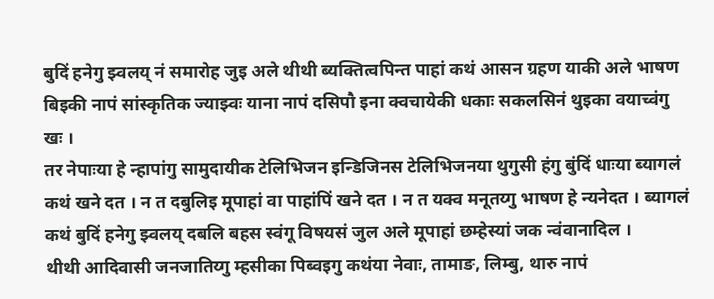बुदिं हनेगु झ्वलय् नं समारोह जुइ अले थीथी ब्यक्तित्वपिन्त पाहां कथं आसन ग्रहण याकी अले भाषण बिइकी नापं सांस्कृतिक ज्याझ्वः याना नापं दसिपौ इना क्वचायेकी धकाः सकलसिनं थुइका वयाच्वंगु खः ।
तर नेपाःया हे न्हापांगु सामुदायीक टेलिभिजन इन्डिजिनस टेलिभिजनया थुगुसी हंगु बुंदिं धाःया ब्यागलं कथं खने दत । न त दबुलिइ मूपाहां वा पाहांपिं खने दत । न त यक्व मनूतय्गु भाषण हे न्यनेदत । ब्यागलं कथं बुदिं हनेगु झ्वलय् दबलि बहस स्वंगू विषयसं जुल अले मूपाहां छम्हेस्यां जक न्वंवानादिल ।
थीथी आदिवासी जनजातिय्गु म्हसीका पिब्वइगु कथंया नेवाः, तामाङ, लिम्बु, थारु नापं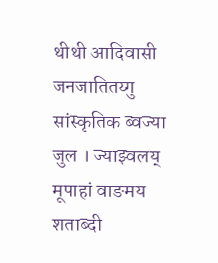थीथी आदिवासी जनजातितय्गु सांस्कृतिक ब्वज्या जुल । ज्याझ्वलय् मूपाहां वाङमय शताब्दी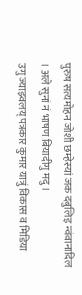पुरुष सत्यमोहन जोशी छम्हेस्यां जक दबुलिइ न्वंवानादिल । अले सुनां नं भाषण बियादीगु मदु ।
उगु ज्याझ्वलय् पत्रकार कुमार यात्रुं विकास व मिडिया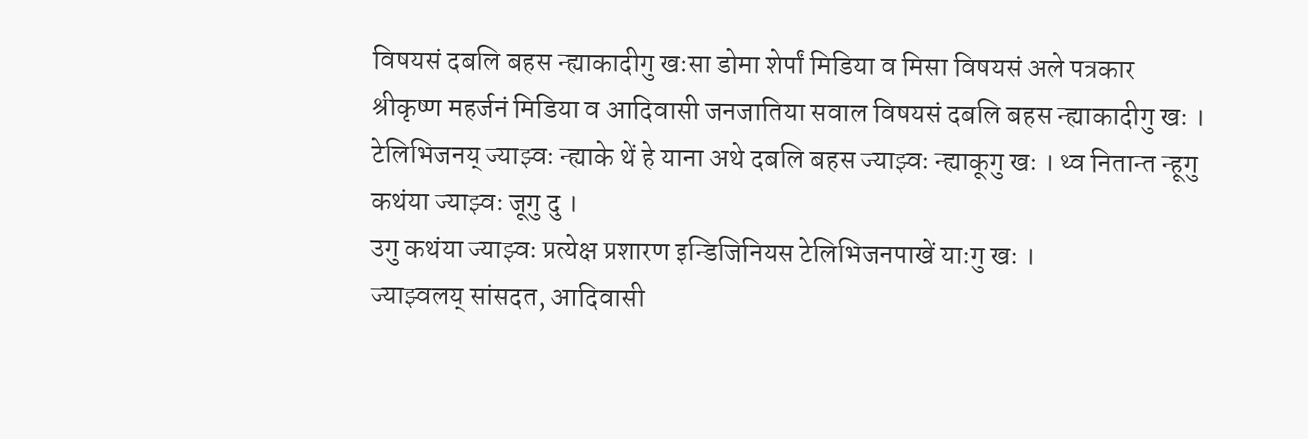विषयसं दबलि बहस न्ह्याकादीगु खःसा डोमा शेर्पां मिडिया व मिसा विषयसं अले पत्रकार श्रीकृष्ण महर्जनं मिडिया व आदिवासी जनजातिया सवाल विषयसं दबलि बहस न्ह्याकादीगु खः । टेलिभिजनय् ज्याझ्वः न्ह्याके थें हे याना अथे दबलि बहस ज्याझ्वः न्ह्याकूगु खः । थ्व नितान्त न्हूगु कथंया ज्याझ्वः जूगु दु ।
उगु कथंया ज्याझ्वः प्रत्येक्ष प्रशारण इन्डिजिनियस टेलिभिजनपाखें याःगु खः ।
ज्याझ्वलय् सांसदत, आदिवासी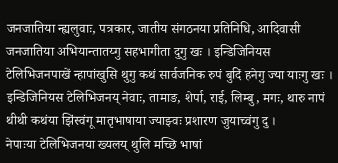जनजातिया न्ह्यलुवाः, पत्रकार, जातीय संगठनया प्रतिनिधि, आदिवासी जनजातिया अभियान्तातय्गु सहभागीता दुगु खः । इन्डिजिनियस टेलिभिजनपाखें न्हापांखुसि थुगु कथं सार्वजनिक रुपं बुदिं हनेगु ज्या याःगु खः । इन्डिजिनियस टेलिभिजनय् नेवाः, तामाङ, शेर्पा, राई, लिम्बु, मगः, थारु नापं थीथी कथंया झिंस्वंगू मातृभाषाया ज्याझ्वः प्रशारण जुयाच्वंगु दु ।
नेपाःया टेलिभिजनया ख्यलय् थुलि मच्छि भाषां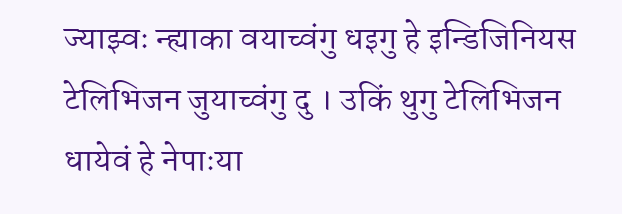ज्याझ्वः न्ह्याका वयाच्वंगु धइगु हे इन्डिजिनियस टेलिभिजन जुयाच्वंगु दु । उकिं थुगु टेलिभिजन धायेवं हे नेपाःया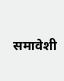समावेशी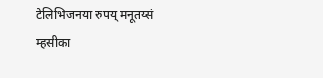टेलिभिजनया रुपय् मनूतय्सं म्हसीका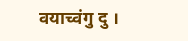वयाच्वंगु दु ।